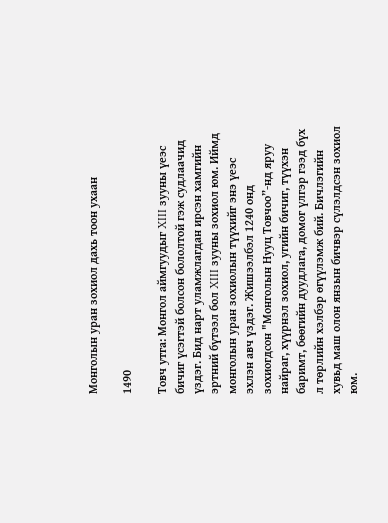Монголын уран зохиол дахь тоон ухаан

1490

Товч утга: Монгол аймгуудыг XIII зууны үеэс бичиг үсэгтэй болсон бололтой гэж судлаачид үздэг. Бид нарт уламжлагдан ирсэн хамгийн эртний бүтээл бол XIII зууны зохиол юм. Иймд монголын уран зохиолын түүхийг энэ үеэс эхлэн авч үздэг. Жишээлбэл 1240 онд зохиогдсон "Монголын Нууц Товчоо”-нд яруу найраг, хүүрнэл зохиол, угийн бичиг, түүхэн баримт, бөөгийн дуудлага, домог үлгэр гээд бүх л төрлийн хэлбэр өгүүлэмж бий. Бичлэгийн хувьд маш олон янзын бичвэр сүлэлдсэн зохиол юм.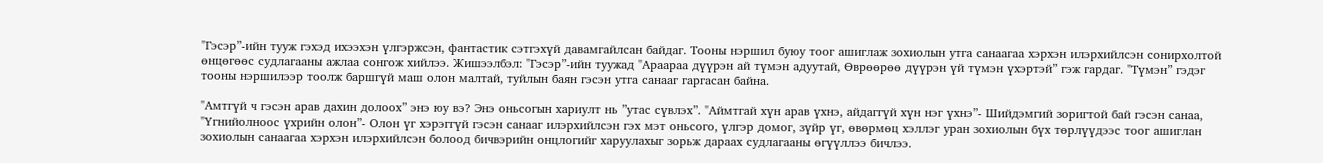"Гэсэр”-ийн тууж гэхэд ихээхэн үлгэржсэн, фантастик сэтгэхүй давамгайлсан байдаг. Тооны нэршил буюу тоог ашиглаж зохиолын утга санаагаа хэрхэн илэрхийлсэн сонирхолтой өнцөгөөс судлагааны ажлаа сонгож хийлээ. Жишээлбэл: "Гэсэр”-ийн туужад "Араараа дүүрэн ай түмэн адуутай, Өврөөрөө дүүрэн үй түмэн үхэртэй” гэж гардаг. "Түмэн” гэдэг тооны нэршилээр тоолж баршгүй маш олон малтай, туйлын баян гэсэн утга санааг гаргасан байна.

"Амтгүй ч гэсэн арав дахин долоох” энэ юу вэ? Энэ оньсогын хариулт нь ”утас сүвлэх”. "Аймтгай хүн арав үхнэ, айдаггүй хүн нэг үхнэ”- Шийдэмгий зоригтой бай гэсэн санаа, "Үгнийолноос үхрийн олон”- Олон үг хэрэггүй гэсэн санааг илэрхийлсэн гэх мэт оньсого, үлгэр домог, зүйр үг, өвөрмөц хэллэг уран зохиолын бүх төрлүүдээс тоог ашиглан зохиолын санаагаа хэрхэн илэрхийлсэн болоод бичвэрийн онцлогийг харуулахыг зорьж дараах судлагааны өгүүллээ бичлээ.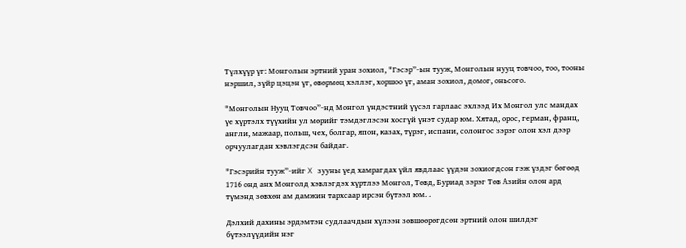Түлхүүр үг: Монголын эртний уран зохиол, "Гэсэр”-ын тууж, Монголын нууц товчоо, тоо, тооны нэршил, зүйр цэцэн үг, өвөрмөц хэллэг, хоршоо үг, аман зохиол, домог, оньсого.

"Монголын Нууц Товчоо”-нд Монгол үндэстний үүсэл гарлаас эхлээд Их Монгол улс мандах үе хүртэлх түүхийн ул мөрийг тэмдэглэсэн хосгүй үнэт судар юм. Хятад, орос, герман, франц, англи, мажаар, польш, чех, болгар, япон, казах, түрэг, испани, солонгос зэрэг олон хэл дээр орчуулагдан хэвлэгдсэн байдаг.

"Гэсэрийн тууж”-ийг X зууны үед хамрагдах үйл явдлаас үүдэн зохиогдсон гэж үздэг бөгөөд 1716 онд анх Монголд хэвлэгдэх хүртлээ Монгол, Төвд, Буриад зэрэг Төв Азийн олон ард түмэнд зөвхөн ам дамжин тархсаар ирсэн бүтээл юм. .

Дэлхий дахины эрдэмтэн судлаачдын хүлээн зөвшөөрөгдсөн эртний олон шилдэг бүтээлүүдийн нэг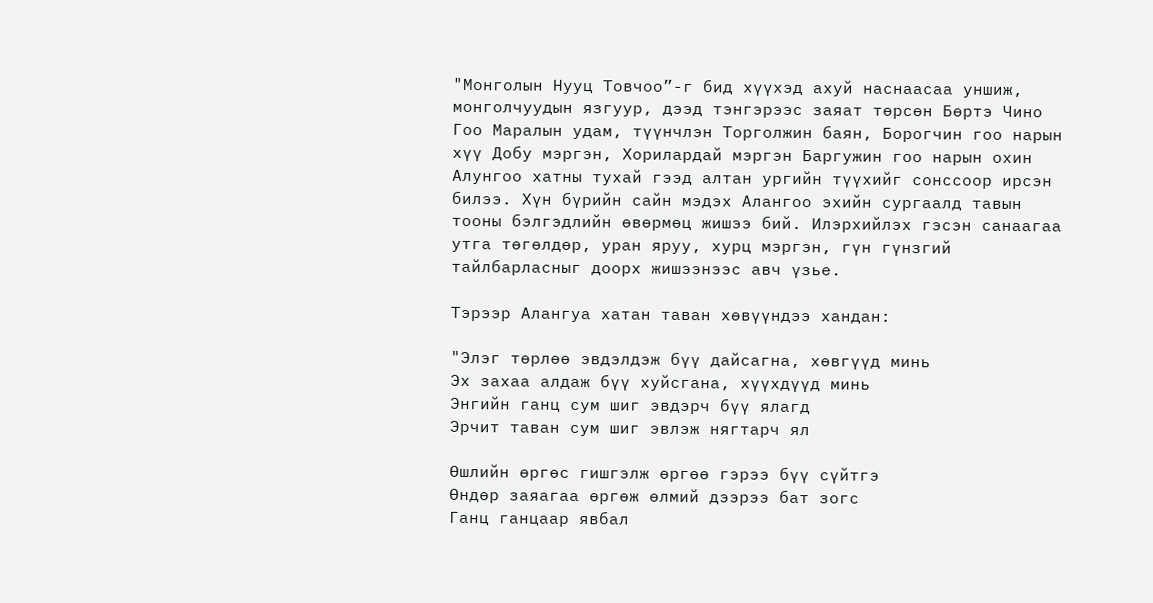"Монголын Нууц Товчоо”-г бид хүүхэд ахуй наснаасаа уншиж, монголчуудын язгуур, дээд тэнгэрээс заяат төрсөн Бөртэ Чино Гоо Маралын удам, түүнчлэн Торголжин баян, Борогчин гоо нарын хүү Добу мэргэн, Хорилардай мэргэн Баргужин гоо нарын охин Алунгоо хатны тухай гээд алтан ургийн түүхийг сонссоор ирсэн билээ. Хүн бүрийн сайн мэдэх Алангоо эхийн сургаалд тавын тооны бэлгэдлийн өвөрмөц жишээ бий. Илэрхийлэх гэсэн санаагаа утга төгөлдөр, уран яруу, хурц мэргэн, гүн гүнзгий тайлбарласныг доорх жишээнээс авч үзье.

Тэрээр Алангуа хатан таван хөвүүндээ хандан:

"Элэг төрлөө эвдэлдэж бүү дайсагна, хөвгүүд минь
Эх захаа алдаж бүү хуйсгана, хүүхдүүд минь
Энгийн ганц сум шиг эвдэрч бүү ялагд
Эрчит таван сум шиг эвлэж нягтарч ял

Өшлийн өргөс гишгэлж өргөө гэрээ бүү сүйтгэ
Өндөр заяагаа өргөж өлмий дээрээ бат зогс
Ганц ганцаар явбал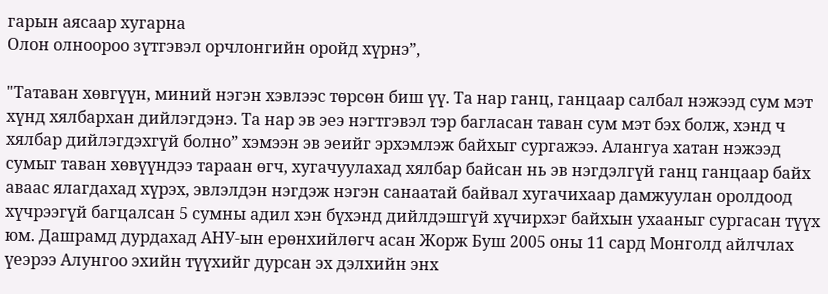гарын аясаар хугарна
Олон олноороо зүтгэвэл орчлонгийн оройд хүрнэ”,

"Татаван хөвгүүн, миний нэгэн хэвлээс төрсөн биш үү. Та нар ганц, ганцаар салбал нэжээд сум мэт хүнд хялбархан дийлэгдэнэ. Та нар эв эеэ нэгтгэвэл тэр багласан таван сум мэт бэх болж, хэнд ч хялбар дийлэгдэхгүй болно” хэмээн эв эеийг эрхэмлэж байхыг сургажээ. Алангуа хатан нэжээд сумыг таван хөвүүндээ тараан өгч, хугачуулахад хялбар байсан нь эв нэгдэлгүй ганц ганцаар байх аваас ялагдахад хүрэх, эвлэлдэн нэгдэж нэгэн санаатай байвал хугачихаар дамжуулан оролдоод хүчрээгүй багцалсан 5 сумны адил хэн бүхэнд дийлдэшгүй хүчирхэг байхын ухааныг сургасан түүх юм. Дашрамд дурдахад АНУ-ын ерөнхийлөгч асан Жорж Буш 2005 оны 11 сард Монголд айлчлах үеэрээ Алунгоо эхийн түүхийг дурсан эх дэлхийн энх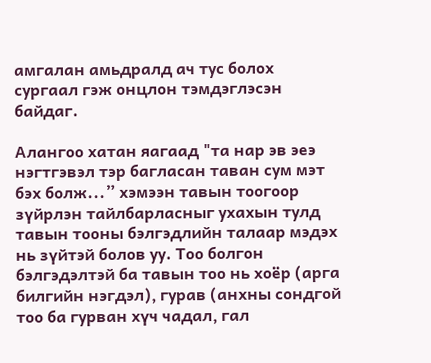амгалан амьдралд ач тус болох сургаал гэж онцлон тэмдэглэсэн байдаг.

Алангоо хатан яагаад "та нар эв эеэ нэгтгэвэл тэр багласан таван сум мэт бэх болж...” хэмээн тавын тоогоор зүйрлэн тайлбарласныг ухахын тулд тавын тооны бэлгэдлийн талаар мэдэх нь зүйтэй болов уу. Тоо болгон бэлгэдэлтэй ба тавын тоо нь хоёр (арга билгийн нэгдэл), гурав (анхны сондгой тоо ба гурван хүч чадал, гал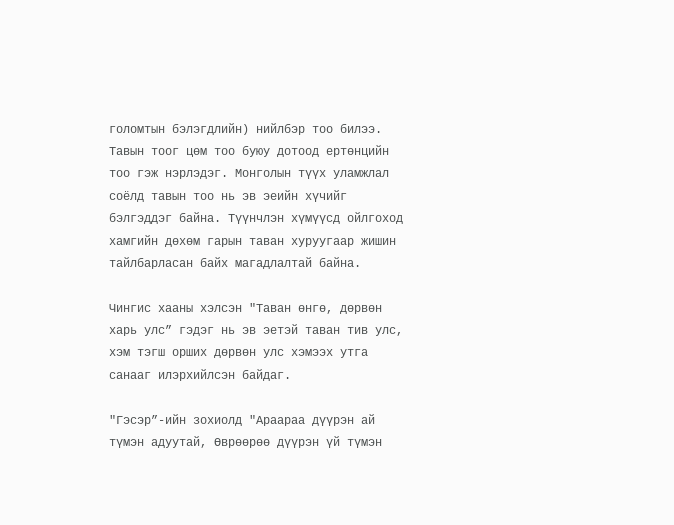голомтын бэлэгдлийн) нийлбэр тоо билээ. Тавын тоог цөм тоо буюу дотоод ертөнцийн тоо гэж нэрлэдэг. Монголын түүх уламжлал соёлд тавын тоо нь эв эеийн хүчийг бэлгэддэг байна. Түүнчлэн хүмүүсд ойлгоход хамгийн дөхөм гарын таван хуруугаар жишин тайлбарласан байх магадлалтай байна.

Чингис хааны хэлсэн "Таван өнгө, дөрвөн харь улс” гэдэг нь эв эетэй таван тив улс, хэм тэгш орших дөрвөн улс хэмээх утга санааг илэрхийлсэн байдаг.

"Гэсэр”-ийн зохиолд "Араараа дүүрэн ай түмэн адуутай, Өврөөрөө дүүрэн үй түмэн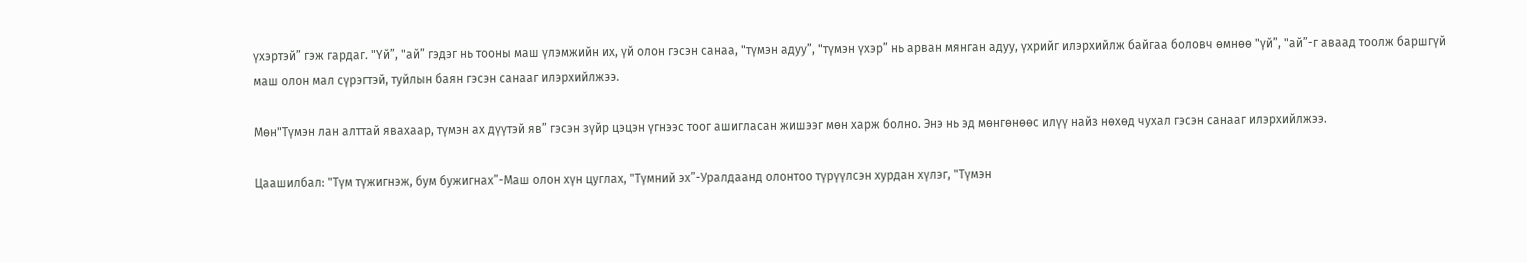үхэртэй” гэж гардаг. "Үй”, "ай” гэдэг нь тооны маш үлэмжийн их, үй олон гэсэн санаа, "түмэн адуу”, "түмэн үхэр” нь арван мянган адуу, үхрийг илэрхийлж байгаа боловч өмнөө "үй”, "ай”-г аваад тоолж баршгүй маш олон мал сүрэгтэй, туйлын баян гэсэн санааг илэрхийлжээ.

Мөн"Түмэн лан алттай явахаар, түмэн ах дүүтэй яв” гэсэн зүйр цэцэн үгнээс тоог ашигласан жишээг мөн харж болно. Энэ нь эд мөнгөнөөс илүү найз нөхөд чухал гэсэн санааг илэрхийлжээ.

Цаашилбал: "Түм түжигнэж, бум бужигнах”-Маш олон хүн цуглах, "Түмний эх”-Уралдаанд олонтоо түрүүлсэн хурдан хүлэг, "Түмэн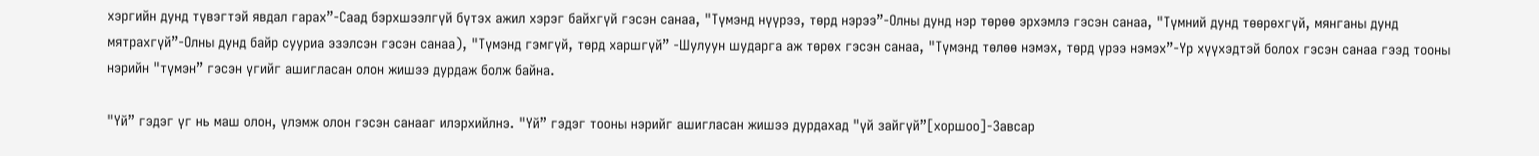хэргийн дунд түвэгтэй явдал гарах”-Саад бэрхшээлгүй бүтэх ажил хэрэг байхгүй гэсэн санаа, "Түмэнд нүүрээ, төрд нэрээ”-Олны дунд нэр төрөө эрхэмлэ гэсэн санаа, "Түмний дунд төөрөхгүй, мянганы дунд мятрахгүй”-Олны дунд байр сууриа эзэлсэн гэсэн санаа), "Түмэнд гэмгүй, төрд харшгүй” -Шулуун шударга аж төрөх гэсэн санаа, "Түмэнд төлөө нэмэх, төрд үрээ нэмэх”-Үр хүүхэдтэй болох гэсэн санаа гээд тооны нэрийн "түмэн” гэсэн үгийг ашигласан олон жишээ дурдаж болж байна.

"Үй” гэдэг үг нь маш олон, үлэмж олон гэсэн санааг илэрхийлнэ. "Үй” гэдэг тооны нэрийг ашигласан жишээ дурдахад "үй зайгүй”[хоршоо]-Завсар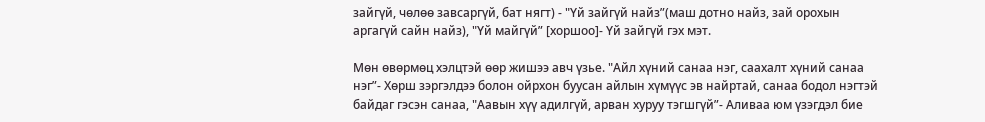зайгүй, чөлөө завсаргүй, бат нягт) - "Үй зайгүй найз”(маш дотно найз, зай орохын аргагүй сайн найз), "Үй майгүй” [хоршоо]- Үй зайгүй гэх мэт.

Мөн өвөрмөц хэлцтэй өөр жишээ авч үзье. "Айл хүний санаа нэг, саахалт хүний санаа нэг”- Хөрш зэргэлдээ болон ойрхон буусан айлын хүмүүс эв найртай, санаа бодол нэгтэй байдаг гэсэн санаа, "Аавын хүү адилгүй, арван хуруу тэгшгүй”- Аливаа юм үзэгдэл бие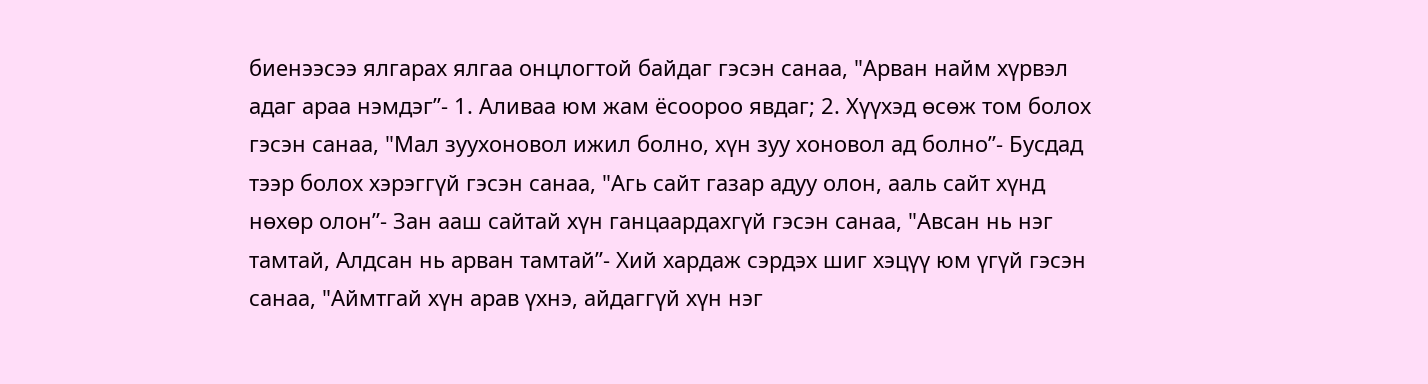биенээсээ ялгарах ялгаа онцлогтой байдаг гэсэн санаа, "Арван найм хүрвэл адаг араа нэмдэг”- 1. Аливаа юм жам ёсоороо явдаг; 2. Хүүхэд өсөж том болох гэсэн санаа, "Мал зуухоновол ижил болно, хүн зуу хоновол ад болно”- Бусдад тээр болох хэрэггүй гэсэн санаа, "Агь сайт газар адуу олон, ааль сайт хүнд нөхөр олон”- Зан ааш сайтай хүн ганцаардахгүй гэсэн санаа, "Авсан нь нэг тамтай, Алдсан нь арван тамтай”- Хий хардаж сэрдэх шиг хэцүү юм үгүй гэсэн санаа, "Аймтгай хүн арав үхнэ, айдаггүй хүн нэг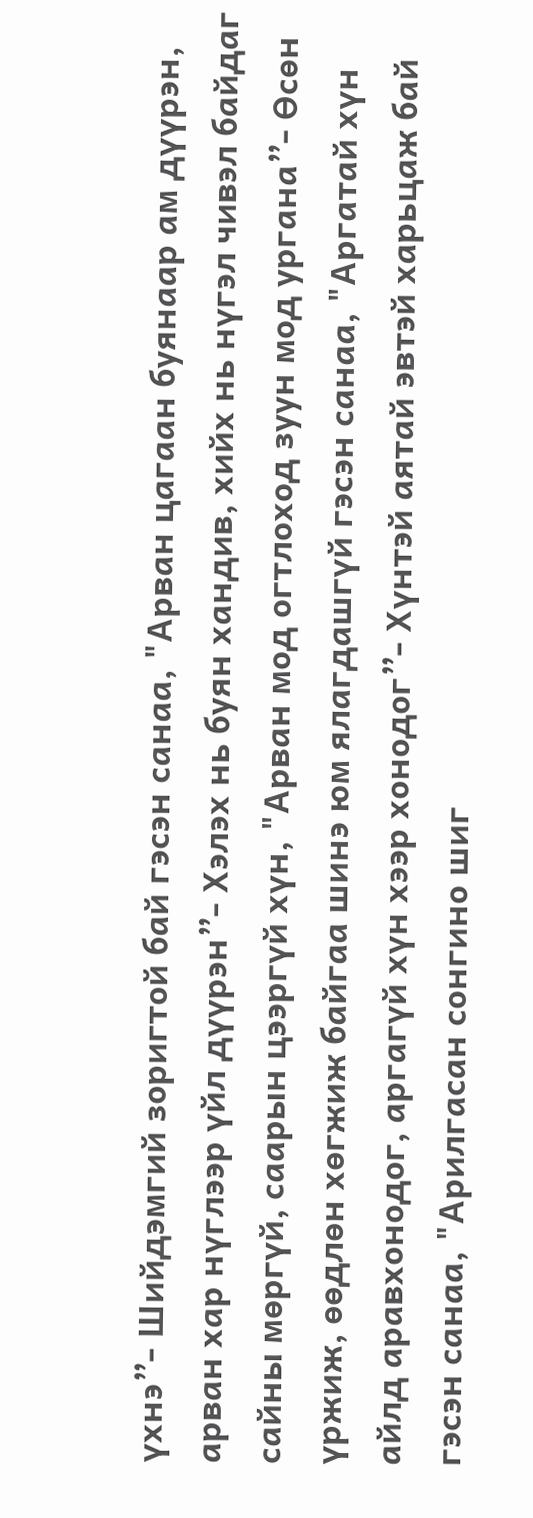үхнэ”- Шийдэмгий зоригтой бай гэсэн санаа, "Арван цагаан буянаар ам дүүрэн, арван хар нүглээр үйл дүүрэн”- Хэлэх нь буян хандив, хийх нь нүгэл чивэл байдаг сайны мөргүй, саарын цээргүй хүн, "Арван мод огтлоход зуун мод ургана”- Өсөн үржиж, өөдлөн хөгжиж байгаа шинэ юм ялагдашгүй гэсэн санаа, "Аргатай хүн айлд аравхонодог, аргагүй хүн хээр хонодог”- Хүнтэй аятай эвтэй харьцаж бай гэсэн санаа, "Арилгасан сонгино шиг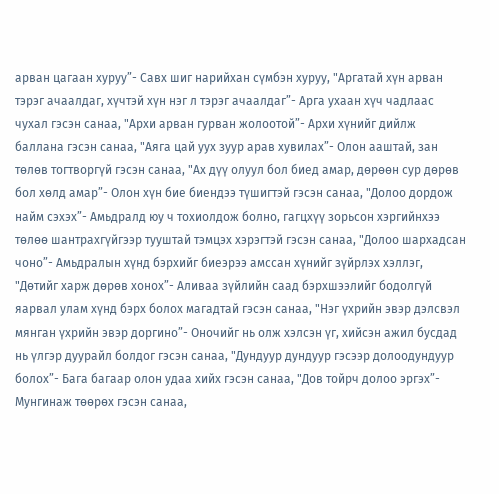арван цагаан хуруу”- Савх шиг нарийхан сүмбэн хуруу, "Аргатай хүн арван тэрэг ачаалдаг, хүчтэй хүн нэг л тэрэг ачаалдаг”- Арга ухаан хүч чадлаас чухал гэсэн санаа, "Архи арван гурван жолоотой”- Архи хүнийг дийлж баллана гэсэн санаа, "Аяга цай уух зуур арав хувилах”- Олон ааштай, зан төлөв тогтворгүй гэсэн санаа, "Ах дүү олуул бол биед амар, дөрөөн сур дөрөв бол хөлд амар”- Олон хүн бие биендээ түшигтэй гэсэн санаа, "Долоо дордож найм сэхэх”- Амьдралд юу ч тохиолдож болно, гагцхүү зорьсон хэргийнхээ төлөө шантрахгүйгээр тууштай тэмцэх хэрэгтэй гэсэн санаа, "Долоо шархадсан чоно”- Амьдралын хүнд бэрхийг биеэрээ амссан хүнийг зүйрлэх хэллэг, "Дөтийг харж дөрөв хонох”- Аливаа зүйлийн саад бэрхшээлийг бодолгүй яарвал улам хүнд бэрх болох магадтай гэсэн санаа, "Нэг үхрийн эвэр дэлсвэл мянган үхрийн эвэр доргино”- Оночийг нь олж хэлсэн үг, хийсэн ажил бусдад нь үлгэр дуурайл болдог гэсэн санаа, "Дундуур дундуур гэсээр долоодундуур болох”- Бага багаар олон удаа хийх гэсэн санаа, "Дов тойрч долоо эргэх”- Мунгинаж төөрөх гэсэн санаа,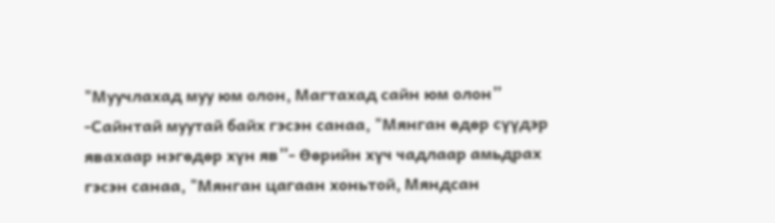"Муучлахад муу юм олон, Магтахад сайн юм олон” -Сайнтай муутай байх гэсэн санаа, "Мянган өдөр сүүдэр явахаар нэгөдөр хүн яв”- Өөрийн хүч чадлаар амьдрах гэсэн санаа, "Мянган цагаан хоньтой, Мяндсан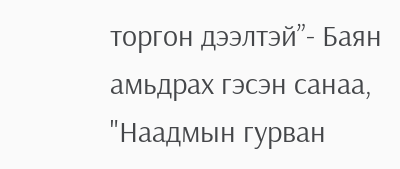торгон дээлтэй”- Баян амьдрах гэсэн санаа, "Наадмын гурван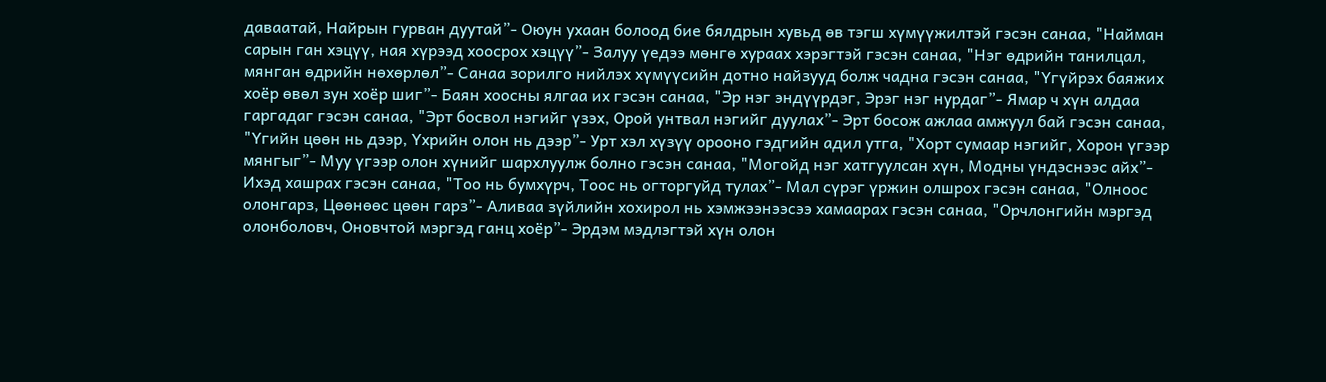даваатай, Найрын гурван дуутай”- Оюун ухаан болоод бие бялдрын хувьд өв тэгш хүмүүжилтэй гэсэн санаа, "Найман сарын ган хэцүү, ная хүрээд хоосрох хэцүү”- Залуу үедээ мөнгө хураах хэрэгтэй гэсэн санаа, "Нэг өдрийн танилцал, мянган өдрийн нөхөрлөл”- Санаа зорилго нийлэх хүмүүсийн дотно найзууд болж чадна гэсэн санаа, "Үгүйрэх баяжих хоёр өвөл зун хоёр шиг”- Баян хоосны ялгаа их гэсэн санаа, "Эр нэг эндүүрдэг, Эрэг нэг нурдаг”- Ямар ч хүн алдаа гаргадаг гэсэн санаа, "Эрт босвол нэгийг үзэх, Орой унтвал нэгийг дуулах”- Эрт босож ажлаа амжуул бай гэсэн санаа, "Үгийн цөөн нь дээр, Үхрийн олон нь дээр”- Урт хэл хүзүү орооно гэдгийн адил утга, "Хорт сумаар нэгийг, Хорон үгээр мянгыг”- Муу үгээр олон хүнийг шархлуулж болно гэсэн санаа, "Могойд нэг хатгуулсан хүн, Модны үндэснээс айх”- Ихэд хашрах гэсэн санаа, "Тоо нь бумхүрч, Тоос нь огторгуйд тулах”- Мал сүрэг үржин олшрох гэсэн санаа, "Олноос олонгарз, Цөөнөөс цөөн гарз”- Аливаа зүйлийн хохирол нь хэмжээнээсээ хамаарах гэсэн санаа, "Орчлонгийн мэргэд олонболовч, Оновчтой мэргэд ганц хоёр”- Эрдэм мэдлэгтэй хүн олон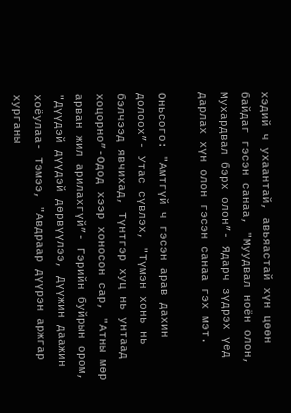хэдий ч ухаантай, авьяастай хүн цөөн байдаг гэсэн санаа, "Муудвал ноён олон, Мухардвал бэрх олон”- Ядарч зүдрэх үед дарлах хүн олон гэсэн санаа гэх мэт.

Оньсого: "Амтгүй ч гэсэн арав дахин долоох”- Утас сүвлэх, "Түмэн хонь нь бэлчээд явчихад, Түнтгэр хуц нь унтаад хоцорно”-Одод хээр хоносон сар, "Атны мөр арван жил арилахгүй”- Гэрийн буйрын ором, "Дүүдэй дүүдэй дөрвүүлээ, Дүүжин даажин хоёулаа- Тэмээ, "Авдраар дүүрэн аржгар хурганы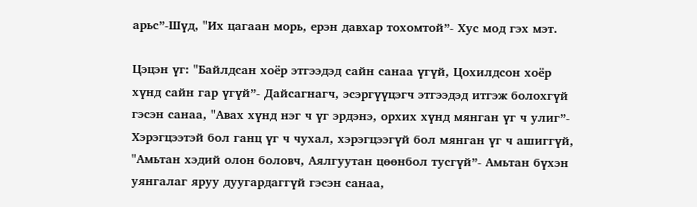арьс”-Шүд, "Их цагаан морь, ерэн давхар тохомтой”- Хус мод гэх мэт.

Цэцэн үг: "Байлдсан хоёр этгээдэд сайн санаа үгүй, Цохилдсон хоёр хүнд сайн гар үгүй”- Дайсагнагч, эсэргүүцэгч этгээдэд итгэж болохгүй гэсэн санаа, "Авах хүнд нэг ч үг эрдэнэ, орхих хүнд мянган үг ч улиг”- Хэрэгцээтэй бол ганц үг ч чухал, хэрэгцээгүй бол мянган үг ч ашиггүй, "Амьтан хэдий олон боловч, Аялгуутан цөөнбол тусгүй”- Амьтан бүхэн уянгалаг яруу дуугардаггүй гэсэн санаа,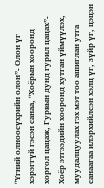"Үгний олноосүхрийн олон”- Олон үг хэрэггүй гэсэн санаа, "Хоёрын хооронд хоргол цацаж, Гурвын дунд гурил цацах”- Хоёр этгээдийн хооронд хутган үймүүлэх, муудалцуулах гэх мэт тоо ашиглан утга санаагаа илэрхийлсэн хэлц үг, зүйр үг, цэцэн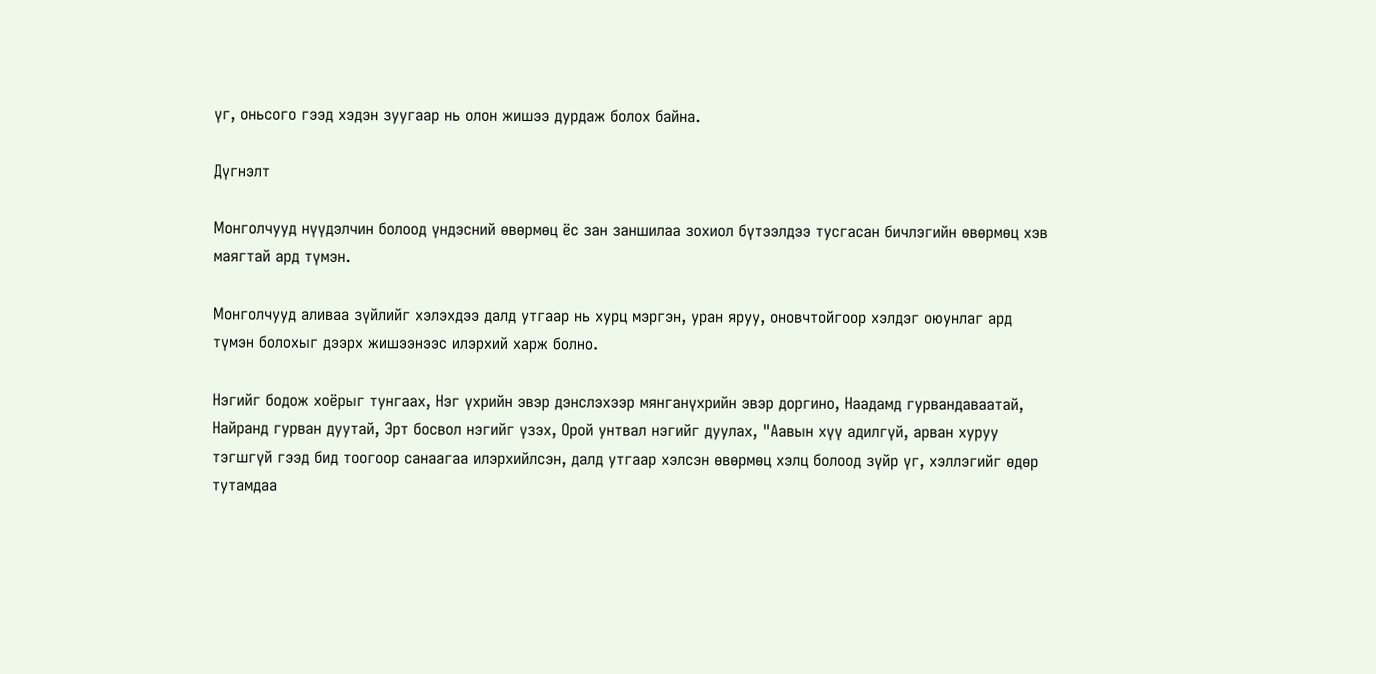үг, оньсого гээд хэдэн зуугаар нь олон жишээ дурдаж болох байна.

Дүгнэлт

Монголчууд нүүдэлчин болоод үндэсний өвөрмөц ёс зан заншилаа зохиол бүтээлдээ тусгасан бичлэгийн өвөрмөц хэв маягтай ард түмэн.

Монголчууд аливаа зүйлийг хэлэхдээ далд утгаар нь хурц мэргэн, уран яруу, оновчтойгоор хэлдэг оюунлаг ард түмэн болохыг дээрх жишээнээс илэрхий харж болно.

Нэгийг бодож хоёрыг тунгаах, Нэг үхрийн эвэр дэнслэхээр мянганүхрийн эвэр доргино, Наадамд гурвандаваатай, Найранд гурван дуутай, Эрт босвол нэгийг үзэх, Орой унтвал нэгийг дуулах, "Аавын хүү адилгүй, арван хуруу тэгшгүй гээд бид тоогоор санаагаа илэрхийлсэн, далд утгаар хэлсэн өвөрмөц хэлц болоод зүйр үг, хэллэгийг өдөр тутамдаа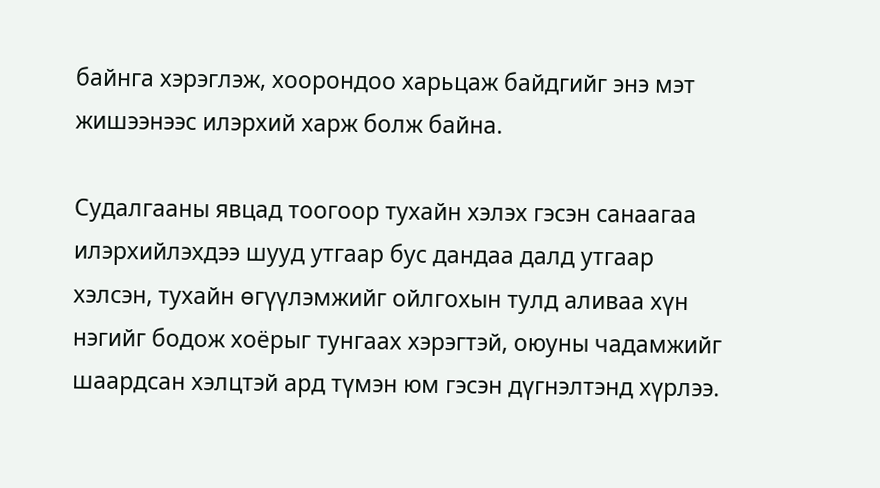байнга хэрэглэж, хоорондоо харьцаж байдгийг энэ мэт жишээнээс илэрхий харж болж байна.

Судалгааны явцад тоогоор тухайн хэлэх гэсэн санаагаа илэрхийлэхдээ шууд утгаар бус дандаа далд утгаар хэлсэн, тухайн өгүүлэмжийг ойлгохын тулд аливаа хүн нэгийг бодож хоёрыг тунгаах хэрэгтэй, оюуны чадамжийг шаардсан хэлцтэй ард түмэн юм гэсэн дүгнэлтэнд хүрлээ.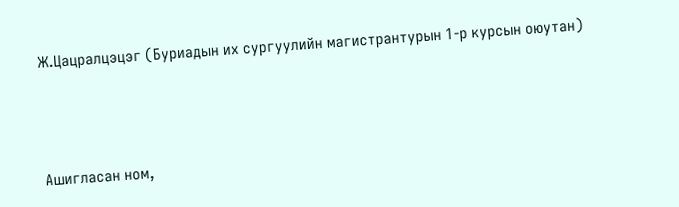Ж.Цацралцэцэг (Буриадын их сургуулийн магистрантурын 1-р курсын оюутан)



Ашигласан ном,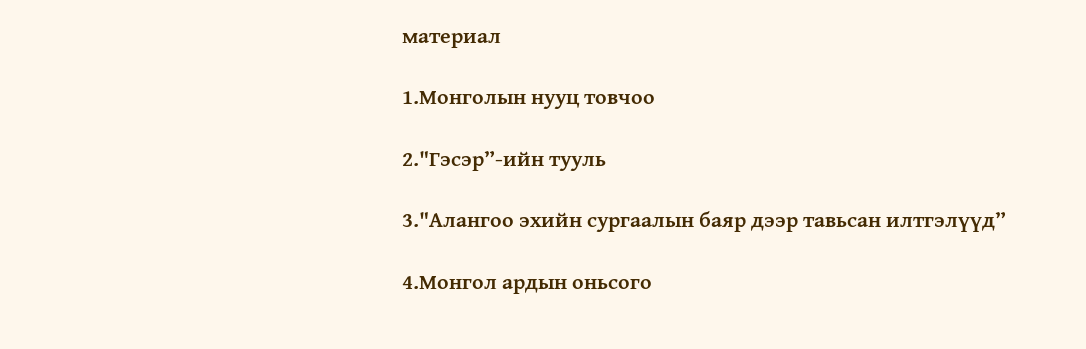материал

1.Монголын нууц товчоо

2."Гэсэр”-ийн тууль

3."Алангоо эхийн сургаалын баяр дээр тавьсан илтгэлүүд”

4.Монгол ардын оньсого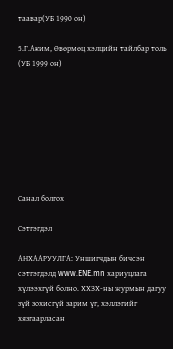таавар(УБ 1990 он)

5.Г.Аким, Өвөрмөц хэлцийн тайлбар толь (УБ 1999 он)








Санал болгох

Сэтгэгдэл

АНХААРУУЛГА: Уншигчдын бичсэн сэтгэгдэлд www.ENE.mn хариуцлага хүлээхгүй болно. ХХЗХ-ны журмын дагуу зүй зохисгүй зарим үг, хэллэгийг хязгаарласан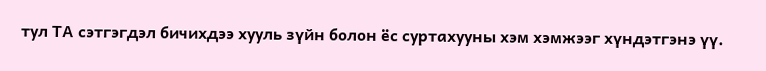тул ТА сэтгэгдэл бичихдээ хууль зүйн болон ёс суртахууны хэм хэмжээг хүндэтгэнэ үү.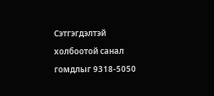Сэтгэгдэлтэй холбоотой санал гомдлыг 9318-5050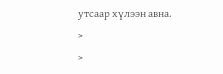утсаар хүлээн авна.
>
>